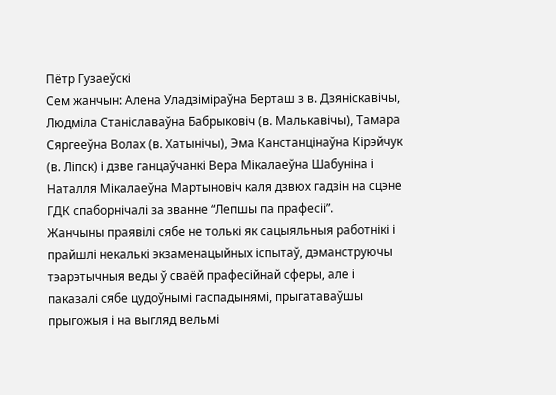Пётр Гузаеўскі
Сем жанчын: Алена Уладзіміраўна Берташ з в. Дзяніскавічы, Людміла Станіславаўна Бабрыковіч (в. Малькавічы), Тамара Сяргееўна Волах (в. Хатынічы), Эма Канстанцінаўна Кірэйчук (в. Ліпск) і дзве ганцаўчанкі Вера Мікалаеўна Шабуніна і Наталля Мікалаеўна Мартыновіч каля дзвюх гадзін на сцэне ГДК спаборнічалі за званне “Лепшы па прафесіі”.
Жанчыны праявілі сябе не толькі як сацыяльныя работнікі і прайшлі некалькі экзаменацыйных іспытаў, дэманструючы тэарэтычныя веды ў сваёй прафесійнай сферы, але і паказалі сябе цудоўнымі гаспадынямі, прыгатаваўшы прыгожыя і на выгляд вельмі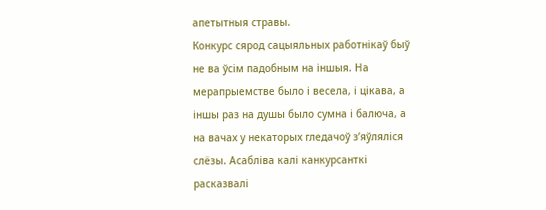апетытныя стравы.
Конкурс сярод сацыяльных работнікаў быў не ва ўсім падобным на іншыя. На мерапрыемстве было і весела, і цікава, а іншы раз на душы было сумна і балюча, а на вачах у некаторых гледачоў з’яўляліся слёзы. Асабліва калі канкурсанткі расказвалі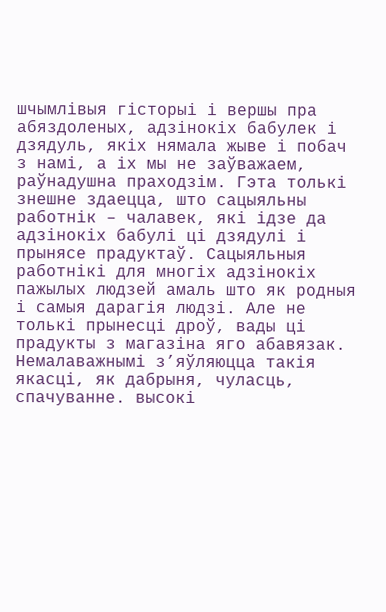шчымлівыя гісторыі і вершы пра абяздоленых, адзінокіх бабулек і дзядуль, якіх нямала жыве і побач з намі, а іх мы не заўважаем, раўнадушна праходзім. Гэта толькі знешне здаецца, што сацыяльны работнік – чалавек, які ідзе да адзінокіх бабулі ці дзядулі і прынясе прадуктаў. Сацыяльныя работнікі для многіх адзінокіх пажылых людзей амаль што як родныя і самыя дарагія людзі. Але не толькі прынесці дроў, вады ці прадукты з магазіна яго абавязак. Немалаважнымі з’яўляюцца такія якасці, як дабрыня, чуласць, спачуванне. высокі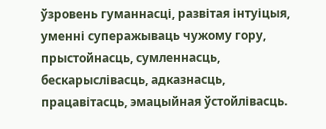ўзровень гуманнасці, развітая інтуіцыя, уменні суперажываць чужому гору, прыстойнасць, сумленнасць, бескарыслівасць, адказнасць, працавітасць, эмацыйная ўстойлівасць.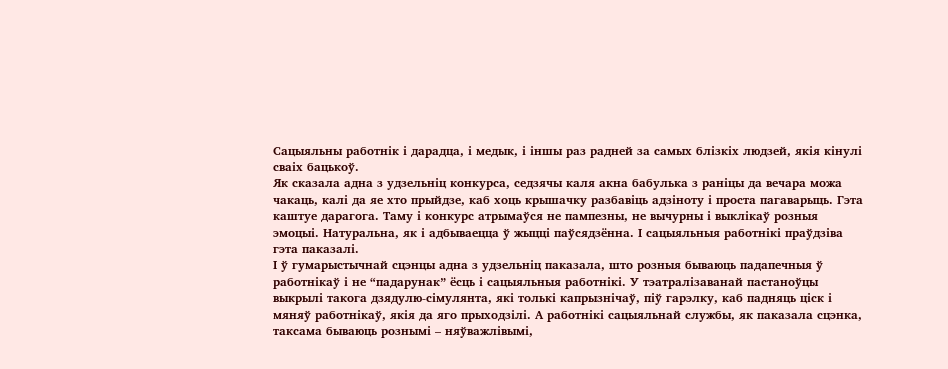Сацыяльны работнік і дарадца, і медык, і іншы раз радней за самых блізкіх людзей, якія кінулі сваіх бацькоў.
Як сказала адна з удзельніц конкурса, седзячы каля акна бабулька з раніцы да вечара можа чакаць, калі да яе хто прыйдзе, каб хоць крышачку разбавіць адзіноту і проста пагаварыць. Гэта каштуе дарагога. Таму і конкурс атрымаўся не пампезны, не вычурны і выклікаў розныя эмоцыі. Натуральна, як і адбываецца ў жыцці паўсядзённа. І сацыяльныя работнікі праўдзіва гэта паказалі.
І ў гумарыстычнай сцэнцы адна з удзельніц паказала, што розныя бываюць падапечныя ў работнікаў і не “падарунак” ёсць і сацыяльныя работнікі. У тэатралізаванай пастаноўцы выкрылі такога дзядулю-сімулянта, які толькі капрызнічаў, піў гарэлку, каб падняць ціск і мяняў работнікаў, якія да яго прыходзілі. А работнікі сацыяльнай службы, як паказала сцэнка, таксама бываюць рознымі – няўважлівымі,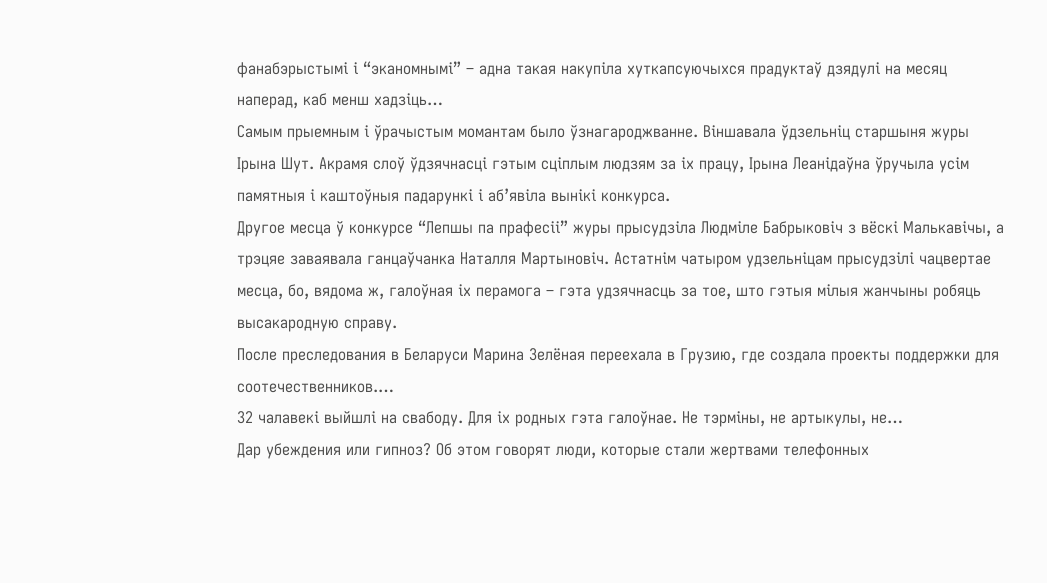фанабэрыстымі і “эканомнымі” – адна такая накупіла хуткапсуючыхся прадуктаў дзядулі на месяц наперад, каб менш хадзіць…
Самым прыемным і ўрачыстым момантам было ўзнагароджванне. Віншавала ўдзельніц старшыня журы Ірына Шут. Акрамя слоў ўдзячнасці гэтым сціплым людзям за іх працу, Ірына Леанідаўна ўручыла усім памятныя і каштоўныя падарункі і аб’явіла вынікі конкурса.
Другое месца ў конкурсе “Лепшы па прафесіі” журы прысудзіла Людміле Бабрыковіч з вёскі Малькавічы, а трэцяе заваявала ганцаўчанка Наталля Мартыновіч. Астатнім чатыром удзельніцам прысудзілі чацвертае месца, бо, вядома ж, галоўная іх перамога – гэта удзячнасць за тое, што гэтыя мілыя жанчыны робяць высакародную справу.
После преследования в Беларуси Марина Зелёная переехала в Грузию, где создала проекты поддержки для соотечественников.…
32 чалавекі выйшлі на свабоду. Для іх родных гэта галоўнае. Не тэрміны, не артыкулы, не…
Дар убеждения или гипноз? Об этом говорят люди, которые стали жертвами телефонных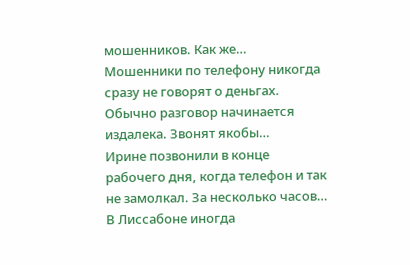мошенников. Как же…
Мошенники по телефону никогда сразу не говорят о деньгах. Обычно разговор начинается издалека. Звонят якобы…
Ирине позвонили в конце рабочего дня, когда телефон и так не замолкал. За несколько часов…
В Лиссабоне иногда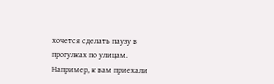хочется сделать паузу в прогулках по улицам. Например, к вам приехали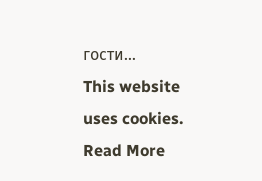гости…
This website uses cookies.
Read More